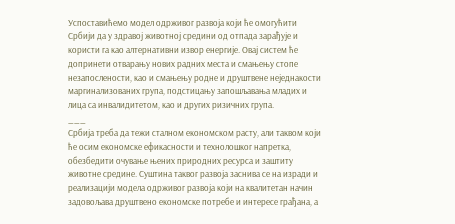Успоставићемо модел одрживог развоја који ће омогућити Србији да у здравој животној средини од отпада зарађује и користи га као алтернативни извор енергије. Овај систем ће допринети отварању нових радних места и смањењу стопе незапослености, као и смањењу родне и друштвене неједнакости маргинализованих група, подстицању запошљавања младих и лица са инвалидитетом, као и других ризичних група.
___
Србија треба да тежи сталном економском расту, али таквом који ће осим економске ефикасности и технолошког напретка, обезбедити очување њених природних ресурса и заштиту животне средине. Суштина таквог развоја заснива се на изради и реализацији модела одрживог развоја који на квалитетан начин задовољава друштвено економске потребе и интересе грађана, а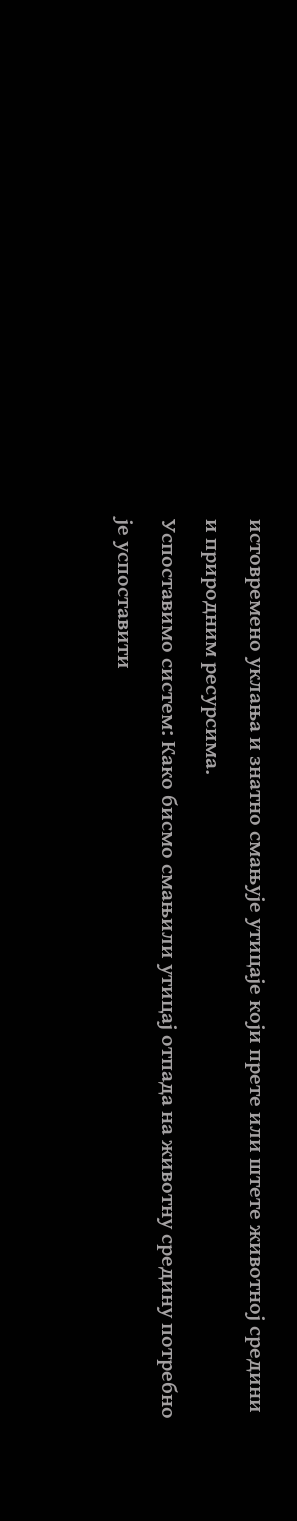истовремено уклања и знатно смањује утицаје који прете или штете животној средини и природним ресурсима.
Успоставимо систем: Како бисмо смањили утицај отпада на животну средину потребно је успоставити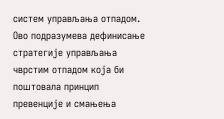систем управљања отпадом. Ово подразумева дефинисање стратегије управљања чврстим отпадом која би поштовала принцип превенције и смањења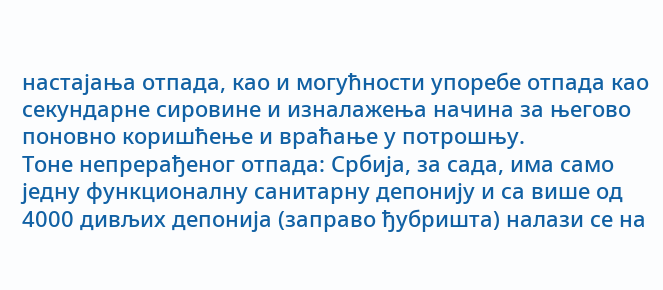настајања отпада, као и могућности упоребе отпада као секундарне сировине и изналажења начина за његово поновно коришћење и враћање у потрошњу.
Тоне непрерађеног отпада: Србија, за сада, има само једну функционалну санитарну депонију и са више од 4000 дивљих депонија (заправо ђубришта) налази се на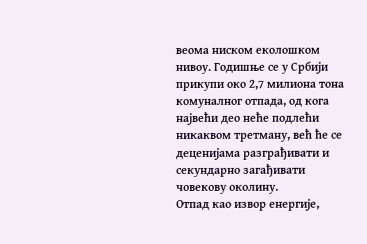веома ниском еколошком нивоу. Годишње се у Србији прикупи око 2,7 милиона тона комуналног отпада, од кога највећи део неће подлећи никаквом третману, већ ће се деценијама разграђивати и секундарно загађивати човекову околину.
Отпад као извор енергије,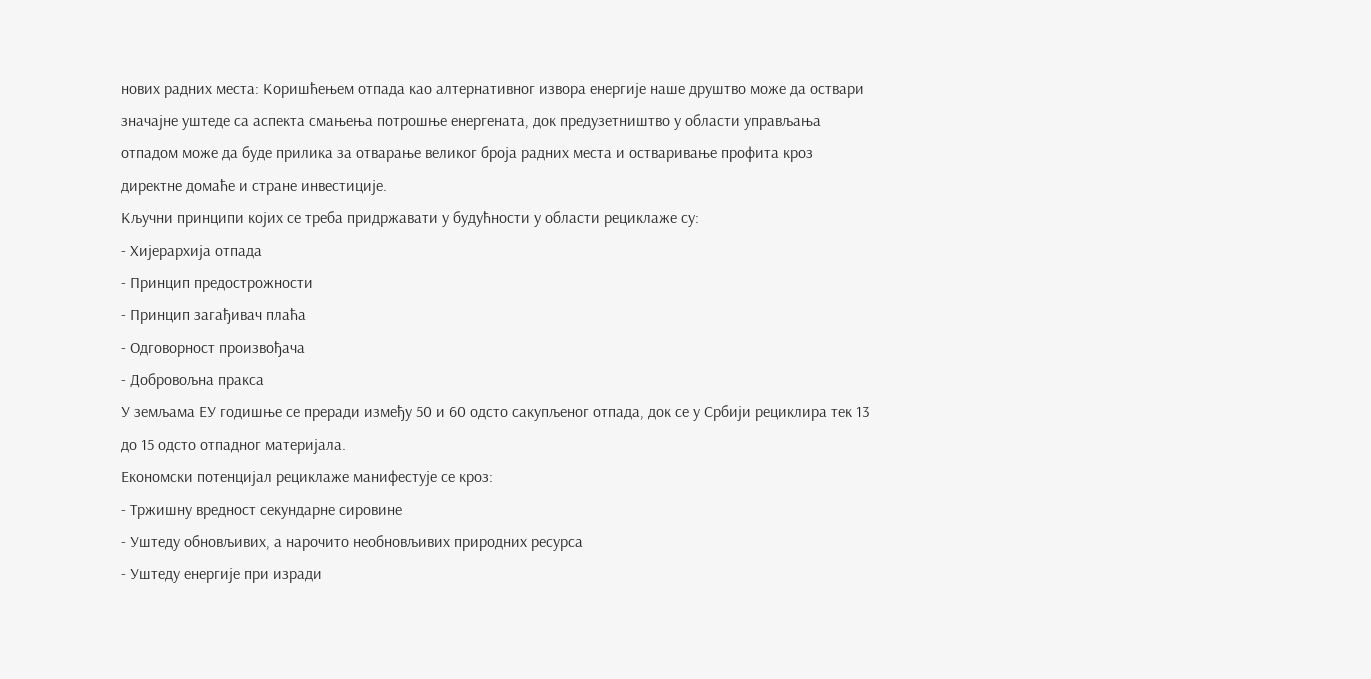нових радних места: Коришћењем отпада као алтернативног извора енергије наше друштво може да оствари значајне уштеде са аспекта смањења потрошње енергената, док предузетништво у области управљања отпадом може да буде прилика за отварање великог броја радних места и остваривање профита кроз директне домаће и стране инвестиције.
Кључни принципи којих се треба придржавати у будућности у области рециклаже су:
- Хијерархија отпада
- Принцип предострожности
- Принцип загађивач плаћа
- Одговорност произвођача
- Добровољна пракса
У земљама ЕУ годишње се преради између 50 и 60 одсто сакупљеног отпада, док се у Србији рециклира тек 13 до 15 одсто отпадног материјала.
Економски потенцијал рециклаже манифестује се кроз:
- Тржишну вредност секундарне сировине
- Уштеду обновљивих, а нарочито необновљивих природних ресурса
- Уштеду енергије при изради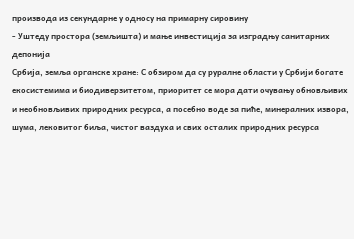производа из секундарне у односу на примарну сировину
- Уштеду простора (земљишта) и мање инвестиција за изградњу санитарних депонија
Србија, земља органске хране: С обзиром да су руралне области у Србији богате екосистемима и биодиверзитетом, приоритет се мора дати очувању обновљивих и необновљивих природних ресурса, а посебно воде за пиће, минералних извора, шума, лековитог биља, чистог ваздуха и свих осталих природних ресурса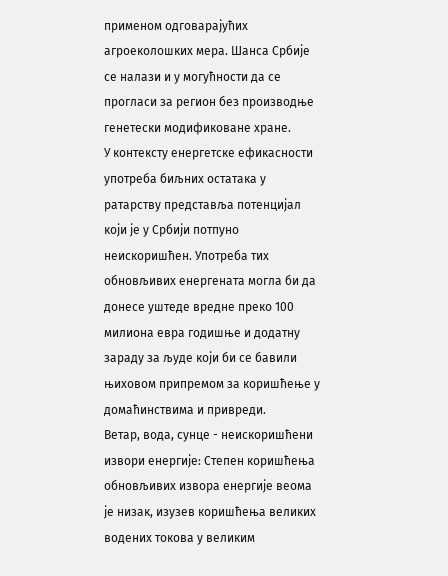применом одговарајућих агроеколошких мера. Шанса Србије се налази и у могућности да се прогласи за регион без производње генетески модификоване хране.
У контексту енергетске ефикасности употреба биљних остатака у ратарству представља потенцијал који је у Србији потпуно неискоришћен. Употреба тих обновљивих енергената могла би да донесе уштеде вредне преко 100 милиона евра годишње и додатну зараду за људе који би се бавили њиховом припремом за коришћење у домаћинствима и привреди.
Ветар, вода, сунце - неискоришћени извори енергије: Степен коришћења обновљивих извора енергије веома је низак, изузев коришћења великих водених токова у великим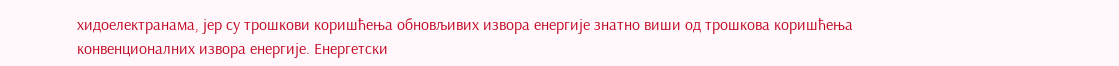хидоелектранама, јер су трошкови коришћења обновљивих извора енергије знатно виши од трошкова коришћења конвенционалних извора енергије. Енергетски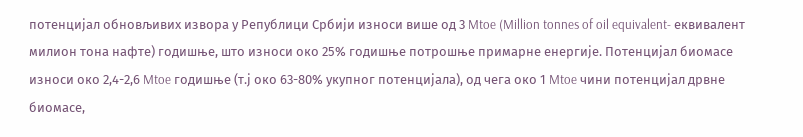потенцијал обновљивих извора у Републици Србији износи више од 3 Mtoe (Million tonnes of oil equivalent- еквивалент милион тона нафте) годишње, што износи око 25% годишње потрошње примарне енергије. Потенцијал биомасе износи око 2,4-2,6 Mtoe годишње (т.ј око 63-80% укупног потенцијала), од чега око 1 Mtoe чини потенцијал дрвне биомасе,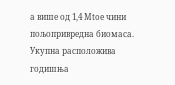а више од 1,4 Mtoe чини пољопривредна биомаса.
Укупна расположива годишња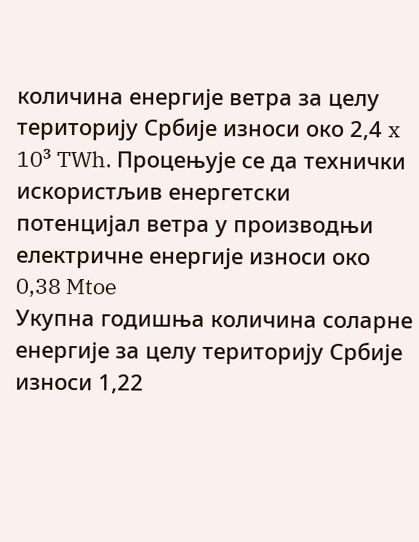количина енергије ветра за целу територију Србије износи око 2,4 x 10³ TWh. Процењује се да технички искористљив енергетски потенцијал ветра у производњи електричне енергије износи око 0,38 Mtoe
Укупна годишња количина соларне енергије за целу територију Србије износи 1,22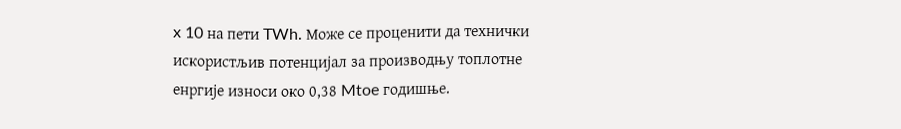x 10 на пети TWh. Може се проценити да технички искористљив потенцијал за производњу топлотне енргије износи око 0,38 Mtoe годишње.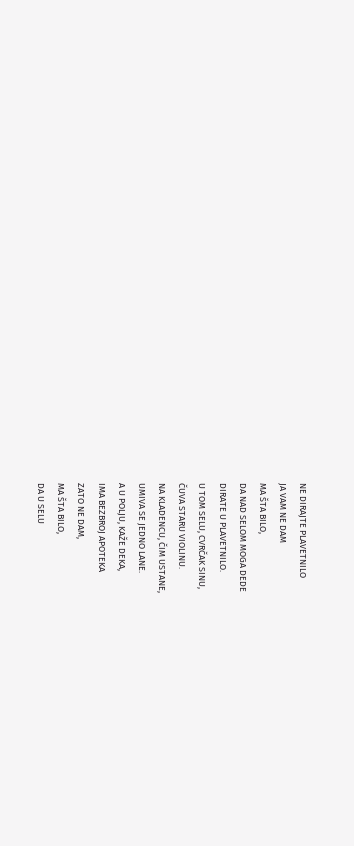NE DIRAJTE PLAVETNILO
JA VAM NE DAM
MA ŠTA BILO,
DA NAD SELOM MOGA DEDE
DIRATE U PLAVETNILO.
U TOM SELU, CVRČAK SINU,
ČUVA STARU VIOLINU.
NA KLADENCU, ČIM USTANE,
UMIVA SE JEDNO LANE.
A U POLJU, KAŽE DEKA,
IMA BEZBROJ APOTEKA
ZATO NE DAM,
MA ŠTA BILO,
DA U SELU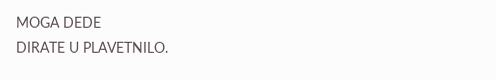MOGA DEDE
DIRATE U PLAVETNILO.